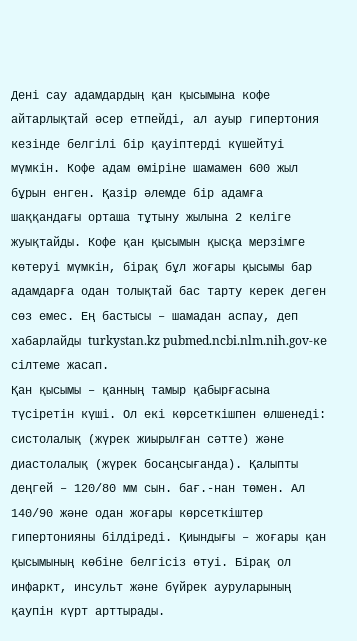Дені сау адамдардың қан қысымына кофе айтарлықтай әсер етпейді, ал ауыр гипертония кезінде белгілі бір қауіптерді күшейтуі мүмкін. Кофе адам өміріне шамамен 600 жыл бұрын енген. Қазір әлемде бір адамға шаққандағы орташа тұтыну жылына 2 келіге жуықтайды. Кофе қан қысымын қысқа мерзімге көтеруі мүмкін, бірақ бұл жоғары қысымы бар адамдарға одан толықтай бас тарту керек деген сөз емес. Ең бастысы – шамадан аспау, деп хабарлайды turkystan.kz pubmed.ncbi.nlm.nih.gov-ке сілтеме жасап.
Қан қысымы – қанның тамыр қабырғасына түсіретін күші. Ол екі көрсеткішпен өлшенеді: систолалық (жүрек жиырылған сәтте) және диастолалық (жүрек босаңсығанда). Қалыпты деңгей – 120/80 мм сын. бағ.-нан төмен. Ал 140/90 және одан жоғары көрсеткіштер гипертонияны білдіреді. Қиындығы – жоғары қан қысымының көбіне белгісіз өтуі. Бірақ ол инфаркт, инсульт және бүйрек ауруларының қаупін күрт арттырады.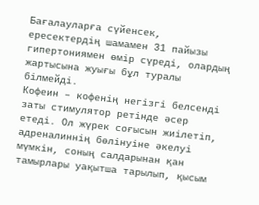Бағалауларға сүйенсек, ересектердің шамамен 31 пайызы гипертониямен өмір сүреді, олардың жартысына жуығы бұл туралы білмейді.
Кофеин – кофенің негізгі белсенді заты стимулятор ретінде әсер етеді. Ол жүрек соғысын жиілетіп, адреналиннің бөлінуіне әкелуі мүмкін, соның салдарынан қан тамырлары уақытша тарылып, қысым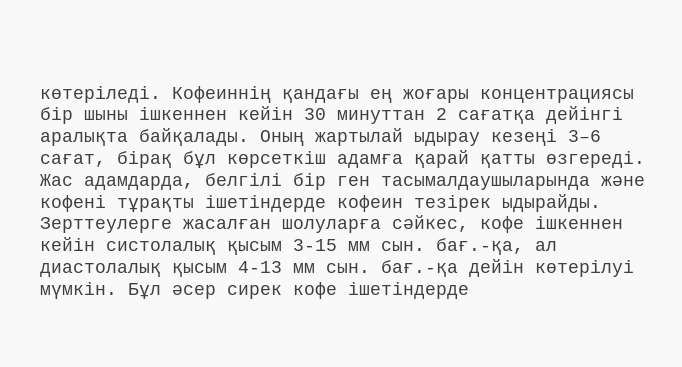көтеріледі. Кофеиннің қандағы ең жоғары концентрациясы бір шыны ішкеннен кейін 30 минуттан 2 сағатқа дейінгі аралықта байқалады. Оның жартылай ыдырау кезеңі 3–6 сағат, бірақ бұл көрсеткіш адамға қарай қатты өзгереді. Жас адамдарда, белгілі бір ген тасымалдаушыларында және кофені тұрақты ішетіндерде кофеин тезірек ыдырайды.
Зерттеулерге жасалған шолуларға сәйкес, кофе ішкеннен кейін систолалық қысым 3-15 мм сын. бағ.-қа, ал диастолалық қысым 4-13 мм сын. бағ.-қа дейін көтерілуі мүмкін. Бұл әсер сирек кофе ішетіндерде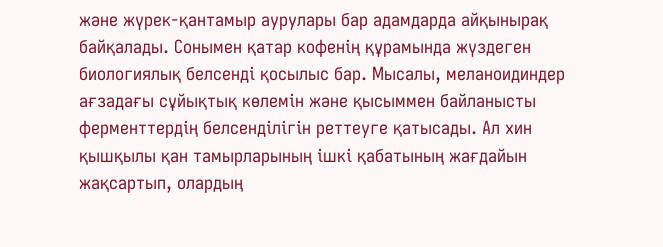және жүрек-қантамыр аурулары бар адамдарда айқынырақ байқалады. Сонымен қатар кофенің құрамында жүздеген биологиялық белсенді қосылыс бар. Мысалы, меланоидиндер ағзадағы сұйықтық көлемін және қысыммен байланысты ферменттердің белсенділігін реттеуге қатысады. Ал хин қышқылы қан тамырларының ішкі қабатының жағдайын жақсартып, олардың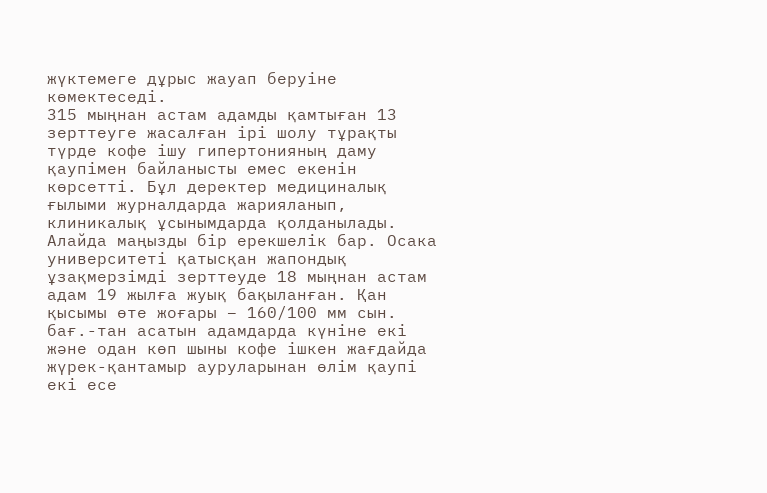жүктемеге дұрыс жауап беруіне көмектеседі.
315 мыңнан астам адамды қамтыған 13 зерттеуге жасалған ірі шолу тұрақты түрде кофе ішу гипертонияның даму қаупімен байланысты емес екенін көрсетті. Бұл деректер медициналық ғылыми журналдарда жарияланып, клиникалық ұсынымдарда қолданылады.
Алайда маңызды бір ерекшелік бар. Осака университеті қатысқан жапондық ұзақмерзімді зерттеуде 18 мыңнан астам адам 19 жылға жуық бақыланған. Қан қысымы өте жоғары – 160/100 мм сын. бағ.-тан асатын адамдарда күніне екі және одан көп шыны кофе ішкен жағдайда жүрек-қантамыр ауруларынан өлім қаупі екі есе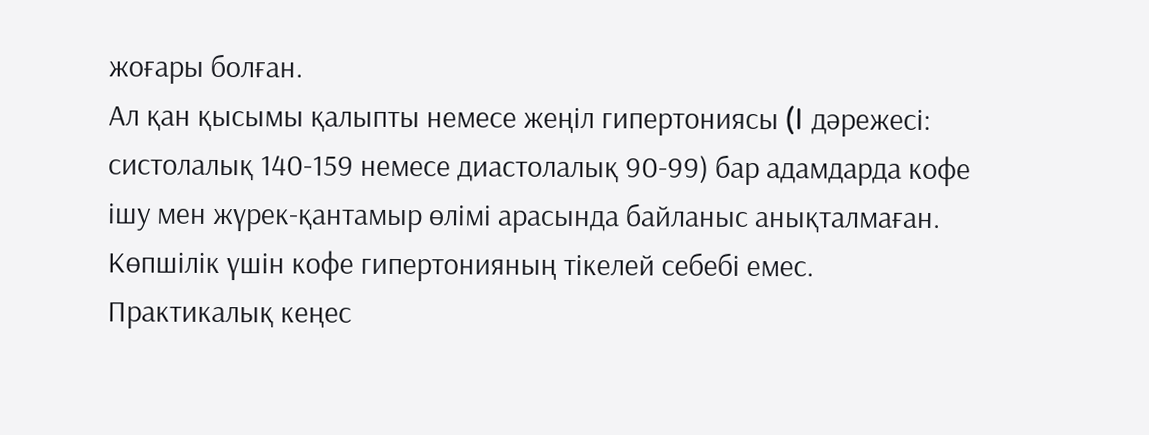жоғары болған.
Ал қан қысымы қалыпты немесе жеңіл гипертониясы (I дәрежесі: систолалық 140-159 немесе диастолалық 90-99) бар адамдарда кофе ішу мен жүрек-қантамыр өлімі арасында байланыс анықталмаған. Көпшілік үшін кофе гипертонияның тікелей себебі емес.
Практикалық кеңес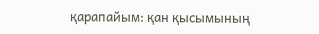қарапайым: қан қысымының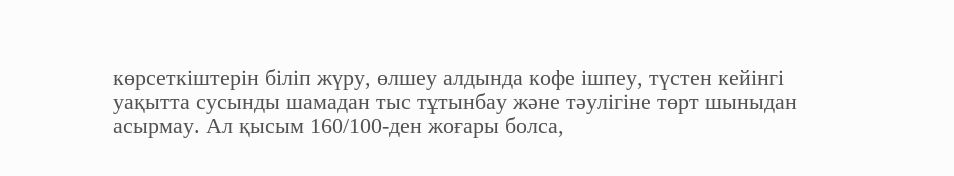көрсеткіштерін біліп жүру, өлшеу алдында кофе ішпеу, түстен кейінгі уақытта сусынды шамадан тыс тұтынбау және тәулігіне төрт шыныдан асырмау. Ал қысым 160/100-ден жоғары болса,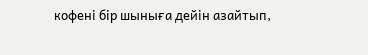кофені бір шыныға дейін азайтып,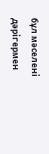бұл мәселені дәрігермен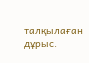талқылаған дұрыс.